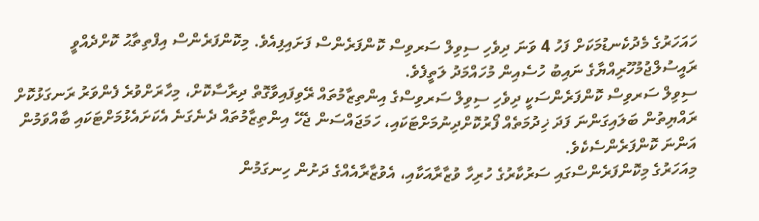ހައަހަރުގެ މެދުކެނޑުމަކަށް ފަހު 4 ވަނަ ދިވެހި ސިވިލް ސަރވިސް ކޮންފަރެންސް ފަށައިފިއެވެ. މިކޮންފަރެންސް އިފްތިތާޙު ކޮށްދެއްވީ ރައީސުލްޖުމުހޫރިއްޔާގެ ނައިބު ހުސެއިން މުހައްމަދު ލަތީފެވެ.
ސިވިލް ސަރވިސް ކޮންފަރެންސަކީ ދިވެހި ސިވިލް ސަރވިސްގެ އިންތިޒާމުތައް ރޭވިފައިވާގޮތް ދިރާސާކޮށް، މިހާރަށްވުރެ ފެންވަރު ރަނގަޅުކޮށް ރައްޔިތުން ބަލައިގަންނަ ފަދަ ޚިދުމަތެއް ފޯރުކޮށްދިނުމަށްޓަކައި، ހަމަޖައްސަން ޖެހޭ އިންތިޒާމުތައް ދެނެގަނެ އެކަށައެޅުމަށްޓަކައި ބާއްވަމުން އަންނަ ކޮންފަރެންސެކެވެ.
މިއަހަރުގެ މިކޮންފަރެންސްގައި ސަރުކާރުގެ ހުރިހާ ވުޒާރާއަކާއި، އެވުޒާރާއެއްގެ ދަށުން ހިނގަމުން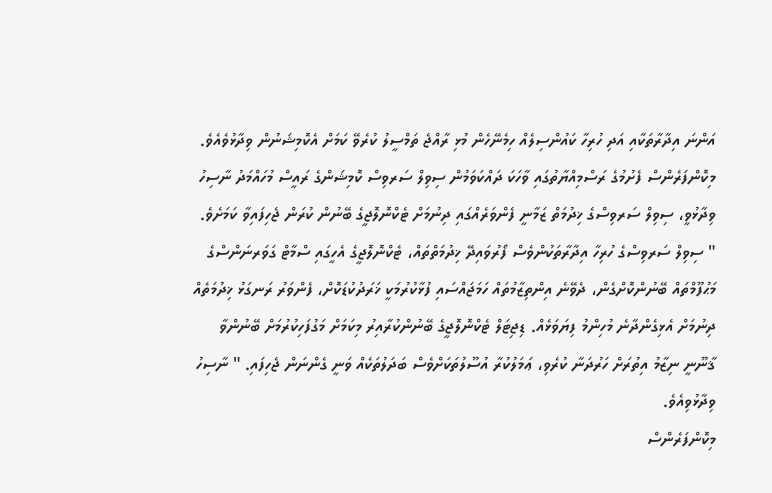އަންނަ އިދާރާތަކާއި އަދި ހުރިހާ ކައުންސިލެއް ހިމެނޭހެން މުޅި ރާއްޖެ ތަމްސީލު ކުރެވޭ ކަމަށް އެކޮމިޝަނުން ވިދާޅުވެއެވެ.
މިކޮންފަރެންސް ފެށުމުގެ ރަސްމިއްޔާތުގައި ވާހަކަ ދައްކަވަމުން ސިވިލް ސަރވިސް ކޮމިޝަންގެ ރައީސް މުހައްމަދު ނާސިހު ވިދާޅުވީ، ސިވިލް ސަރވިސްގެ ޚިދުމަތް ޒަމާނީ ފެންވަރެއްގައި ދިނުމަށް ޓެކްނޮލޮޖީގެ ބޭނުން ކުރަން ޖެހިފައިވާ ކަމަށެވެ.
" ސިވިލް ސަރވިސްގެ ހުރިހާ އިދާރާތަކުންވެސް ފޯރުވައިދޭ ޚިދުމަތްތައް، ޓެކްނޮލޮޖީގެ އެހީގައި ސްމާޓް ގަވަރނަންސްގެ މަޙުފޫމްތައް ބޭނުންކޮށްގެން، ދެވޭނެ އިންތިޒާމުތައް ހަމަޖައްސައި ފުޅާކުރުމަކީ ޚަރަދުކުޑަކޮށް، ފެންވަރު ރަނގަޅު ޚިދުމަތެއް ދިނުމަށް އެޅިގެންދާނެ މުހިންމު ފިޔަވަޅެއް. ޑިޖިޓަލް ޓެކްނޮލޮޖީގެ ބޭނުންކުރާއިރު މިކަމަށް މަގުފަހިކުރުމަށް ބޭނުންވާ ޤާނޫނީ ނިޒާމު އިތުރަށް ހަރުދަނާ ކުރެވި، ޢަމަލުކުރާ އުސޫލުތަކަށްވެސް ބަދަލުތަކެއް ވަނީ ގެންނަން ޖެހިފައި. " ނާސިހު ވިދާޅުވިއެވެ.
މިކޮންފަރެންސް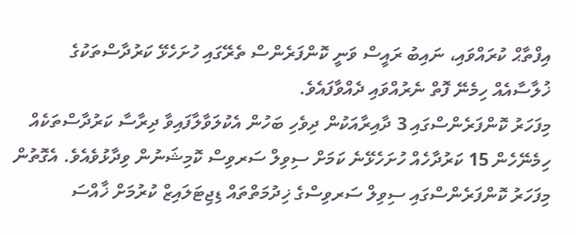އިފްތާޙް ކުރައްވައި، ނައިބު ރައީސް ވަނީ ކޮންފަރެންސް ތެރޭގައި ހުށަހެޅޭ ކަރުދާސްތަކުގެ ޚުލާސާއެއް ހިމެނޭ ފޮތް ނެރުއްވައި ދެއްވާފައެވެ.
މިފަހަރު ކޮންފަރެންސްގައި 3 ދާއިރާއަކުން ދިވެހި ބަހުން އެކުލަވާލާފައިވާ ދިރާސާ ކަރުދާސްތަކެއް ހިމެނޭހެން 15 ކަރުދާހެއް ހުށަހެޅޭނެ ކަމަށް ސިވިލް ސަރވިސް ކޮމިޝަނުން ވިދާޅުވެއެވެ. އެގޮތުން މިފަހަރު ކޮންފަރެންސްގައި ސިވިލް ސަރވިސްގެ ޚިދުމަތްތައް ޑިޖިޓަލައިޒް ކުރުމަށް ޚާއްސަ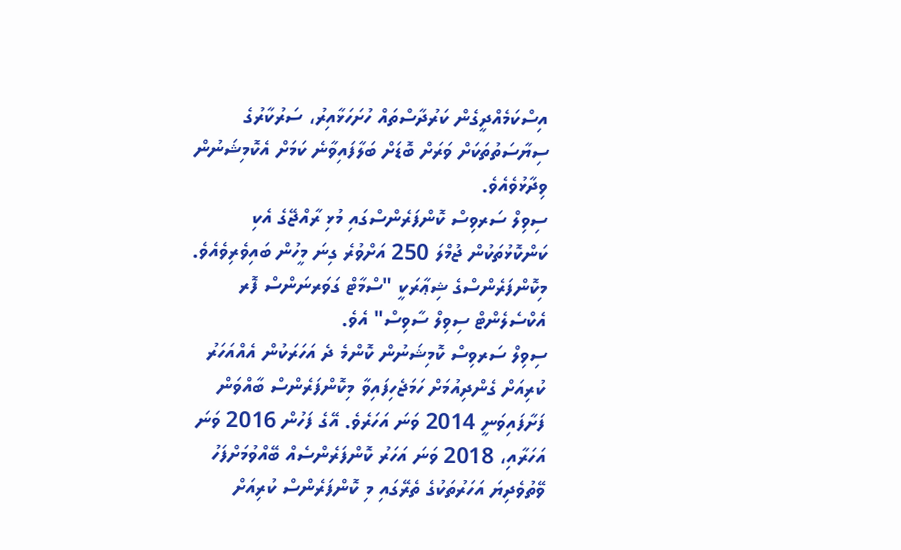އިސްކަމެއްދީގެން ކަރުދާސްތައް ހުށަހަޅާއިރު، ސަރުކާރުގެ ސިޔާސަތުތަކަށް ވަރަށް ބޮޑަށް ބަލާފައިވާނެ ކަމަށް އެކޮމިޝަނުން ވިދާޅުވެއެވެ.
ސިވިލް ސަރވިސް ކޮންފަރެންސްގައި މުޅި ރާއްޖޭގެ އެކި ކަންކޮޅުތަކުން ޖުމްލަ 250 އަށްވުރެ ގިނަ މީހުން ބައިވެރިވެއެވެ. މިކޮންފަރެންސްގެ ޝިޢާރަކީ "ސްމާޓް ގަވަރނަންސް ފޮރ އެކްސެލެންޓް ސިވިލް ސާވިސް" އެވެ.
ސިވިލް ސަރވިސް ކޮމިޝަނުން ކޮންމެ ދެ އަހަރަކުން އެއްއަހަރު ކުރިއަށް ގެންދިއުމަށް ހަމަޖެހިފައިވާ މިކޮންފަރެންސް ބާއްވަން ފަށާފައިވަނީ 2014 ވަނަ އަހަރެވެ. އޭގެ ފަހުން 2016 ވަނަ އަހަރާއި، 2018 ވަނަ އަހަރު ކޮންފަރެންސެއް ބޭއްވުމަށްފަހު ވޭތުވެދިޔަ އަހަރުތަކުގެ ތެރޭގައި މި ކޮންފަރެންސް ކުރިއަށް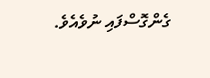ގެންގޮސްފައި ނުވެއެވެ.